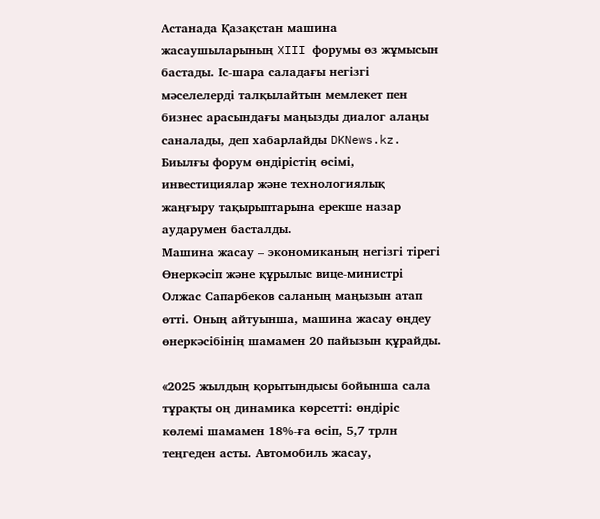Астанада Қазақстан машина жасаушыларының XIII форумы өз жұмысын бастады. Іс-шара саладағы негізгі мәселелерді талқылайтын мемлекет пен бизнес арасындағы маңызды диалог алаңы саналады, деп хабарлайды DKNews.kz.
Биылғы форум өндірістің өсімі, инвестициялар және технологиялық жаңғыру тақырыптарына ерекше назар аударумен басталды.
Машина жасау – экономиканың негізгі тірегі
Өнеркәсіп және құрылыс вице-министрі Олжас Сапарбеков саланың маңызын атап өтті. Оның айтуынша, машина жасау өңдеу өнеркәсібінің шамамен 20 пайызын құрайды.

«2025 жылдың қорытындысы бойынша сала тұрақты оң динамика көрсетті: өндіріс көлемі шамамен 18%-ға өсіп, 5,7 трлн теңгеден асты. Автомобиль жасау,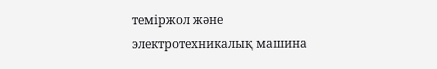теміржол және электротехникалық машина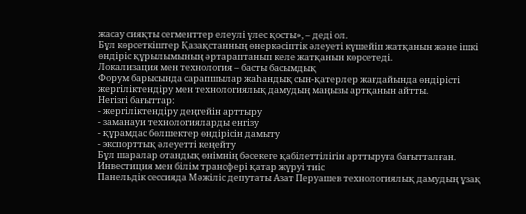жасау сияқты сегменттер елеулі үлес қосты», – деді ол.
Бұл көрсеткіштер Қазақстанның өнеркәсіптік әлеуеті күшейіп жатқанын және ішкі өндіріс құрылымының әртараптанып келе жатқанын көрсетеді.
Локализация мен технология – басты басымдық
Форум барысында сарапшылар жаһандық сын-қатерлер жағдайында өндірісті жергіліктендіру мен технологиялық дамудың маңызы артқанын айтты.
Негізгі бағыттар:
- жергіліктендіру деңгейін арттыру
- заманауи технологияларды енгізу
- құрамдас бөлшектер өндірісін дамыту
- экспорттық әлеуетті кеңейту
Бұл шаралар отандық өнімнің бәсекеге қабілеттілігін арттыруға бағытталған.
Инвестиция мен білім трансфері қатар жүруі тиіс
Панельдік сессияда Мәжіліс депутаты Азат Перуашев технологиялық дамудың ұзақ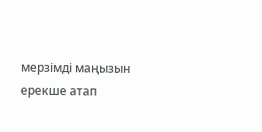мерзімді маңызын ерекше атап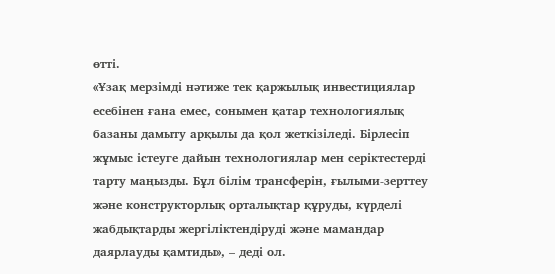өтті.
«Ұзақ мерзімді нәтиже тек қаржылық инвестициялар есебінен ғана емес, сонымен қатар технологиялық базаны дамыту арқылы да қол жеткізіледі. Бірлесіп жұмыс істеуге дайын технологиялар мен серіктестерді тарту маңызды. Бұл білім трансферін, ғылыми-зерттеу және конструкторлық орталықтар құруды, күрделі жабдықтарды жергіліктендіруді және мамандар даярлауды қамтиды», – деді ол.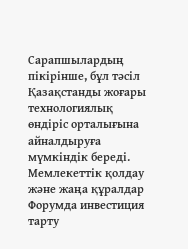Сарапшылардың пікірінше, бұл тәсіл Қазақстанды жоғары технологиялық өндіріс орталығына айналдыруға мүмкіндік береді.
Мемлекеттік қолдау және жаңа құралдар
Форумда инвестиция тарту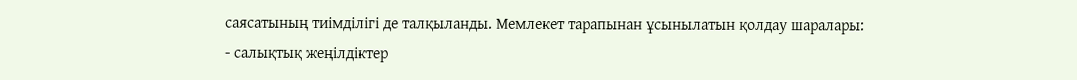саясатының тиімділігі де талқыланды. Мемлекет тарапынан ұсынылатын қолдау шаралары:
- салықтық жеңілдіктер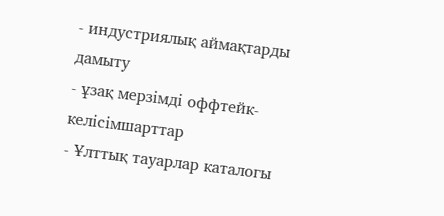- индустриялық аймақтарды дамыту
- ұзақ мерзімді оффтейк-келісімшарттар
- Ұлттық тауарлар каталогы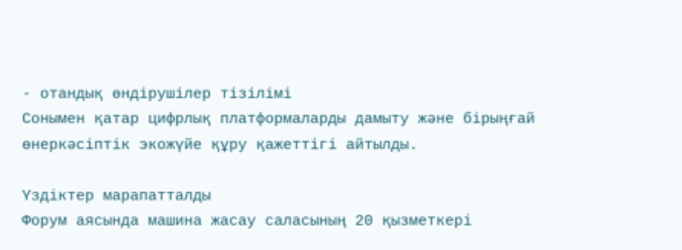- отандық өндірушілер тізілімі
Сонымен қатар цифрлық платформаларды дамыту және бірыңғай өнеркәсіптік экожүйе құру қажеттігі айтылды.

Үздіктер марапатталды
Форум аясында машина жасау саласының 20 қызметкері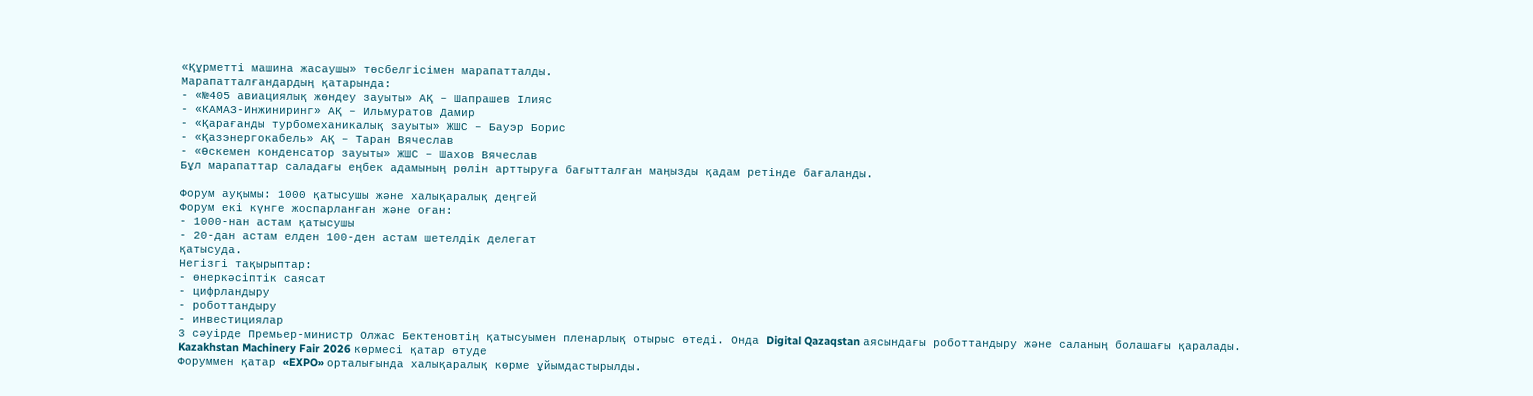«Құрметті машина жасаушы» төсбелгісімен марапатталды.
Марапатталғандардың қатарында:
- «№405 авиациялық жөндеу зауыты» АҚ – Шапрашев Ілияс
- «КАМАЗ-Инжиниринг» АҚ – Ильмуратов Дамир
- «Қарағанды турбомеханикалық зауыты» ЖШС – Бауэр Борис
- «Қазэнергокабель» АҚ – Таран Вячеслав
- «Өскемен конденсатор зауыты» ЖШС – Шахов Вячеслав
Бұл марапаттар саладағы еңбек адамының рөлін арттыруға бағытталған маңызды қадам ретінде бағаланды.

Форум ауқымы: 1000 қатысушы және халықаралық деңгей
Форум екі күнге жоспарланған және оған:
- 1000-нан астам қатысушы
- 20-дан астам елден 100-ден астам шетелдік делегат
қатысуда.
Негізгі тақырыптар:
- өнеркәсіптік саясат
- цифрландыру
- роботтандыру
- инвестициялар
3 сәуірде Премьер-министр Олжас Бектеновтің қатысуымен пленарлық отырыс өтеді. Онда Digital Qazaqstan аясындағы роботтандыру және саланың болашағы қаралады.
Kazakhstan Machinery Fair 2026 көрмесі қатар өтуде
Форуммен қатар «EXPO» орталығында халықаралық көрме ұйымдастырылды.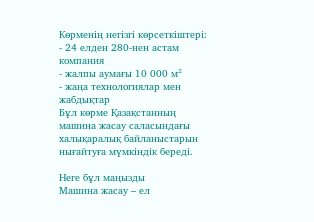Көрменің негізгі көрсеткіштері:
- 24 елден 280-нен астам компания
- жалпы аумағы 10 000 м²
- жаңа технологиялар мен жабдықтар
Бұл көрме Қазақстанның машина жасау саласындағы халықаралық байланыстарын нығайтуға мүмкіндік береді.

Неге бұл маңызды
Машина жасау – ел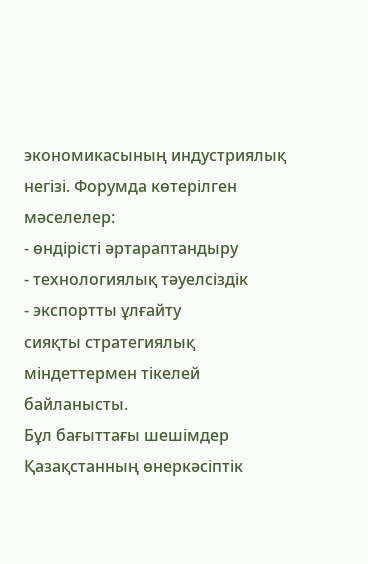экономикасының индустриялық негізі. Форумда көтерілген мәселелер:
- өндірісті әртараптандыру
- технологиялық тәуелсіздік
- экспортты ұлғайту
сияқты стратегиялық міндеттермен тікелей байланысты.
Бұл бағыттағы шешімдер Қазақстанның өнеркәсіптік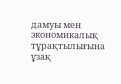дамуы мен экономикалық тұрақтылығына ұзақ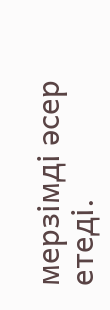мерзімді әсер етеді.